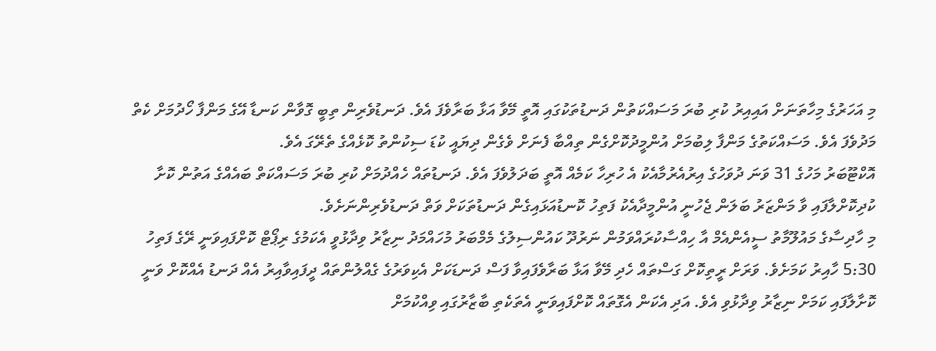މި އަހަރުގެ މިހާތަނަށް އައިއިރު ކުރި ބުރަ މަސައްކަތުން ދަނޑުތަކުގައި އޮތީ މޭވާ އަޅާ ބަރާވެފަ އެވެ. ދަނޑުވެރިން ތިބީ ގޮވާން ކަނޑާ އޭގެ މަންފާ ހޯދުމަށް ކެތް މަދުވެފަ އެވެ. މަސައްކަތުގެ މަންފާ ލިބުމަށް އުންމީދުކޮށްގެން ތިއްބާ ފެނަށް ވެގެން ދިޔައީ ކުޑަ ސިކުންތު ކޮޅެއްގެ ތެރޭގަ އެވެ.
އޮކްޓޫބަރު މަހުގެ 31 ވަނަ ދުވަހުގެ އިރުއެރުމާއެކު އެ ހުރިހާ ކަމެއް އޮތީ ބަދަލުވެފަ އެވެ. ދަނޑުތައް ހެއްދުމަށް ކުރި ބުރަ މަސައްކަތް ބައެއްގެ އަތުން ކޮށާ ކުދިކޮށްލާފައި ވާ މަންޒަރު ބަލަން ޖެހުނީ އުންމީދާއެކު ފަތިހު ކޮނޑުއަޅައިގެން ދަނޑުތަކަށް ވަތް ދަނޑުވެރިންނަށެވެ.
މި ހާދިސާގެ މައުލޫމާތު ސީއެންއެމް އާ ހިއްސާކުރައްވަމުން ނަރުދޫ ކައުންސިލުގެ މެމްބަރު މުހައްމަދު ނިޒާރު ވިދާޅުވީ އެކަމުގެ ރިޕޯޓް ކޮށްފައިވަނީ ރޭގެ ފަތިހު 5:30 ހާއިރު ކަމަށެވެ. ވަރަށް ރީތިކޮށް ގަސްތައް ހެދި މޭވާ އަޅާ ބަރާވެފައިވާ ފަސް ދަނޑަކަށް އެކިވަރުގެ ގެއްލުންތައް ދީފައިވާއިރު އެއް ދަނޑު އެއްކޮށް ވަނީ ކޮށާލާފައި ކަމަށް ނިޒާރު ވިދާޅުވި އެވެ. އަދި އެކަން އެގޮތައް ކޮށްފައިވަނީ އެތަކެތި ބާޒާރުގައި ވިއްކުމަށް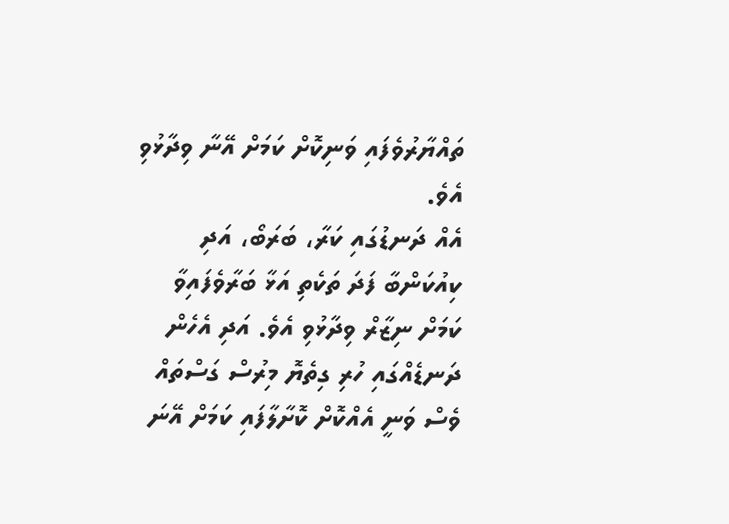ތައްޔާރުވެފައި ވަނިކޮށް ކަމަށް އޭނާ ވިދާޅުވި އެވެ.
އެއް ދަނޑުގައި ކަރާ، ބަރަބޯ، އަދި ކިއުކަންބާ ފަދަ ތަކެތި އަޅާ ބަރާވެފައިވާ ކަމަށް ނިޒާރް ވިދާޅުވި އެވެ. އަދި އެހެން ދަނޑެއްގައި ހުރި ގިތެޔޮ މިރުސް ގަސްތައް ވެސް ވަނީ އެއްކޮށް ކޮށާލާފައި ކަމަށް އޭނަ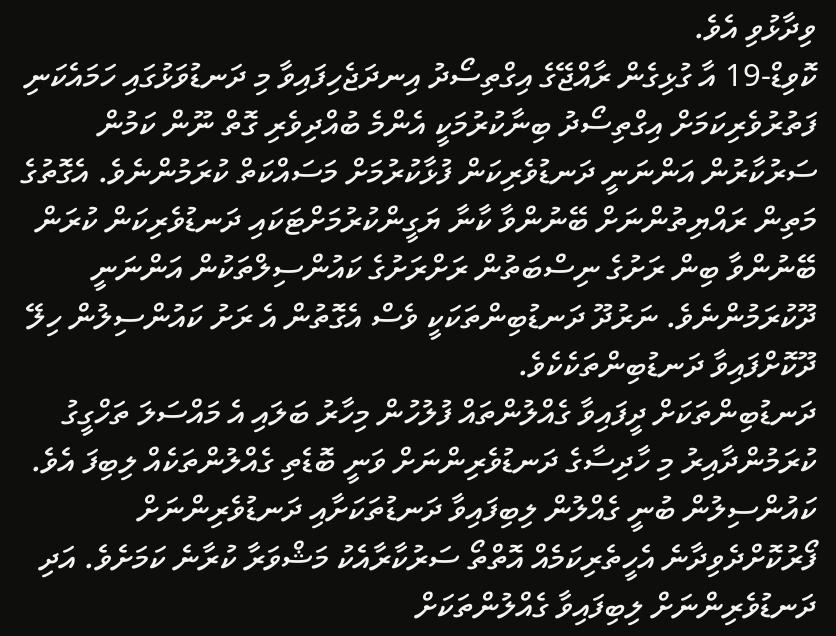ވިދާޅުވި އެވެ.
ކޮވިޑް-19 އާ ގުޅިގެން ރާއްޖޭގެ އިގްތިސޯދު އިނދަޖެހިފައިވާ މި ދަނޑުވަޅުގައި ހަމައެކަނި ފަތުރުވެރިކަމަށް އިގްތިސޯދު ބިނާކުރުމަކީ އެންމެ ބުއްދިވެރި ގޮތް ނޫން ކަމުން ސަރުކާރުން އަންނަނީ ދަނޑުވެރިކަން ފުޅާކުރުމަށް މަސައްކަތް ކުރަމުންނެވެ. އެގޮތުގެ މަތިން ރައްޔިތުންނަށް ބޭނުންވާ ކާނާ ޔަގީންކުރުމަށްޓަކައި ދަނޑުވެރިކަން ކުރަން ބޭނުންވާ ބިން ރަށުގެ ނިސްބަތުން ރަށްރަށުގެ ކައުންސިލްތަކުން އަންނަނީ ދޫކުރަމުންނެވެ. ނަރުދޫ ދަނޑުބިންތަކަކީ ވެސް އެގޮތުން އެ ރަށު ކައުންސިލުން ހިލޭ ދޫކޮށްފައިވާ ދަނޑުބިންތަކެކެވެ.
ދަނޑުބިންތަކަށް ދީފައިވާ ގެއްލުންތައް ފުލުހުން މިހާރު ބަލައި އެ މައްސަލަ ތަހްގީގު ކުރަމުންދާއިރު މި ހާދިސާގެ ދަނޑުވެރިންނަށް ވަނީ ބޮޑެތި ގެއްލުންތަކެއް ލިބިފަ އެވެ. ކައުންސިލުން ބުނީ ގެއްލުން ލިބިފައިވާ ދަނޑުތަކަށާއި ދަނޑުވެރިންނަށް ފޯރުކޮށްދެވިދާނެ އެހީތެރިކަމެއް އޮތްތޯ ސަރުކާރާއެކު މަޝްވަރާ ކުރާނެ ކަމަށެވެ. އަދި ދަނޑުވެރިންނަށް ލިބިފައިވާ ގެއްލުންތަކަށް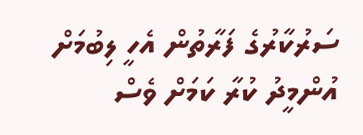ސަރުކާރުގެ ފަރާތުން އެހީ ލިބުމަށް އުންމީދު ކުރާ ކަމަށް ވެސް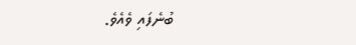ބުނެފައި ވެއެވެ.